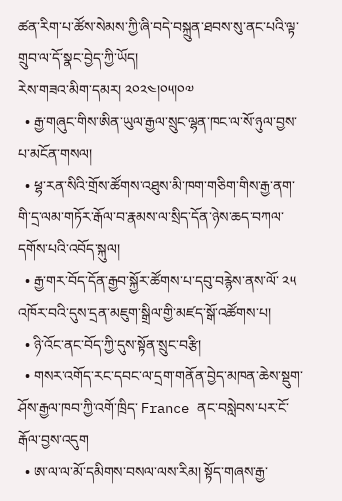ཚན་རིག་པ་ཚོས་སེམས་ཀྱི་ཞི་བདེ་བསྐྲུན་ཐབས་སུ་ནང་པའི་ལྟ་གྲུབ་ལ་དོ་སྣང་བྱེད་ཀྱི་ཡོད།
རེས་གཟའ་མིག་དམར། ༢༠༢༤།༠༥།༠༧
  • རྒྱ་གཞུང་གིས་ཨིན་ཡུལ་རྒྱལ་སྲུང་ལྷན་ཁང་ལ་སོ་ཉུལ་བྱས་པ་མངོན་གསལ།
  • ཕྷ་རན་སིའི་གྲོས་ཚོགས་འཐུས་མི་ཁག་གཅིག་གིས་རྒྱ་ནག་གི་དྲ་ལམ་གཏོར་རྒོལ་བ་རྣམས་ལ་སྲིད་དོན་ཉེས་ཆད་བཀལ་དགོས་པའི་འབོད་སྐུལ།
  • རྒྱ་གར་བོད་དོན་རྒྱབ་སྐྱོར་ཚོགས་པ་དབུ་བརྙེས་ནས་ལོ་ ༢༥ འཁོར་བའི་དུས་དྲན་མཇུག་སྒྲིལ་གྱི་མཛད་སྒོ་འཚོགས་པ།
  • ཉི་འོང་ནང་བོད་ཀྱི་དུས་སྟོན་སྲུང་བརྩི།
  • གསར་འགོད་རང་དབང་ལ་དྲག་གནོན་བྱེད་མཁན་ཆེས་སྡུག་ཤོས་རྒྱལ་ཁབ་ཀྱི་འགོ་ཁྲིད་ France ནང་བསླེབས་པར་ངོ་རྒོལ་བྱས་འདུག
  • ཨ་ལ་ལ་མོ་དམིགས་བསལ་ལས་རིམ། སྟོད་གཞས་རྒྱ་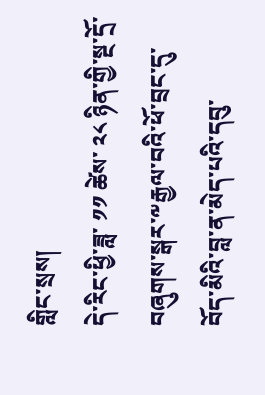གླིང་སྲས།
དེ་རིང་ཕྱི་ཟླ་ ༡༡ ཚེས་ ༢༨ ཉིན་གྱི་སྔ་དྲོ་བཞུགས་སྒར་༸རྒྱལ་བའི་ཕོ་བྲང་དུ་བོད་མིའི་བླ་ན་མེད་པའི་དབུ་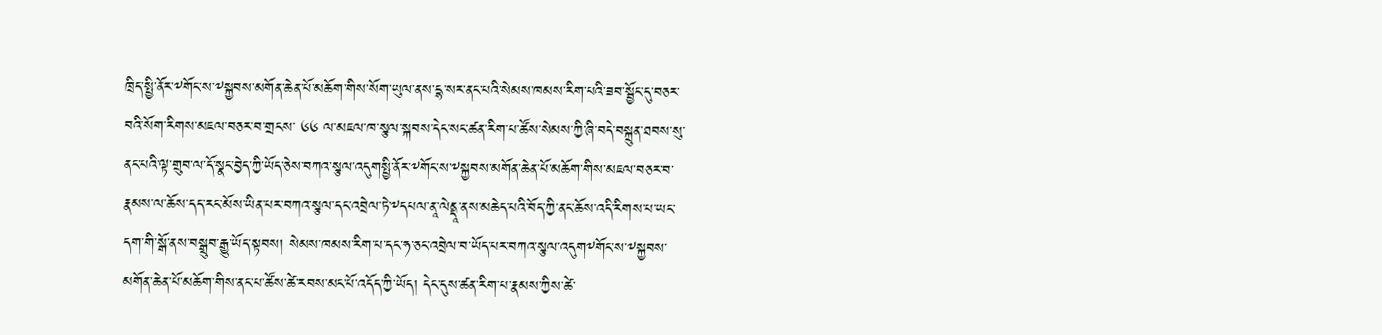ཁྲིད་སྤྱི་ནོར་༸གོང་ས་༸སྐྱབས་མགོན་ཆེན་པོ་མཆོག་གིས་སོག་ཡུལ་ནས་དྷ་སར་ནང་པའི་སེམས་ཁམས་རིག་པའི་ཟབ་སྦྱོང་དུ་བཅར་བའི་སོག་རིགས་མཇལ་བཅར་བ་གྲངས་ ༦༦ ལ་མཇལ་ཁ་སྩལ་སྐབས་དེང་སང་ཚན་རིག་པ་ཚོས་སེམས་ཀྱི་ཞི་བདེ་བསྐྲུན་ཐབས་སུ་ནང་པའི་ལྟ་གྲུབ་ལ་དོ་སྣང་བྱེད་ཀྱི་ཡོད་ཅེས་བཀའ་སྩལ་འདུགསྤྱི་ནོར་༸གོང་ས་༸སྐྱབས་མགོན་ཆེན་པོ་མཆོག་གིས་མཇལ་བཅར་བ་རྣམས་ལ་ཆོས་དད་རང་མོས་ཡིན་པར་བཀའ་སྩལ་དང་འབྲེལ་ཏེ་༸དཔལ་ནཱ་ལེནྡཱ་ནས་མཆེད་པའི་བོད་ཀྱི་ནང་ཆོས་འདི་རིགས་པ་ཡང་དག་གི་སྒོ་ནས་བསྒྲུབ་རྒྱུ་ཡོད་སྟབས། སེམས་ཁམས་རིག་པ་དང་ཧ་ཅང་འབྲེལ་བ་ཡོད་པར་བཀའ་སྩལ་འདུག༸གོང་ས་༸སྐྱབས་མགོན་ཆེན་པོ་མཆོག་གིས་ནང་པ་ཚོས་ཚེ་རབས་མང་པོ་འདོད་ཀྱི་ཡོད། དེང་དུས་ཚན་རིག་པ་རྣམས་ཀྱིས་ཚེ་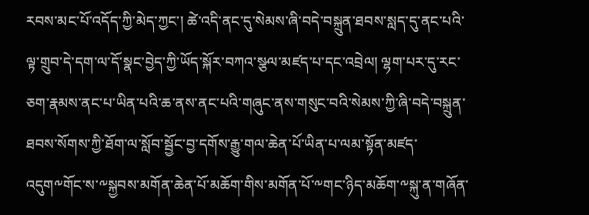རབས་མང་པོ་འདོད་ཀྱི་མེད་ཀྱང་། ཚེ་འདི་ནང་དུ་སེམས་ཞི་བདེ་བསྐྲུན་ཐབས་སླད་དུ་ནང་པའི་ལྟ་གྲུབ་དེ་དག་ལ་དོ་སྣང་བྱེད་ཀྱི་ཡོད་སྐོར་བཀའ་སྩལ་མཛད་པ་དང་འབྲེལ། ལྷག་པར་དུ་རང་ཅག་རྣམས་ནང་པ་ཡིན་པའི་ཆ་ནས་ནང་པའི་གཞུང་ནས་གསུང་བའི་སེམས་ཀྱི་ཞི་བདེ་བསྐྲུན་ཐབས་སོགས་ཀྱི་ཐོག་ལ་སློབ་སྦྱོང་བྱ་དགོས་རྒྱུ་གལ་ཆེན་པོ་ཡིན་པ་ལམ་སྟོན་མཛད་འདུག༸གོང་ས་༸སྐྱབས་མགོན་ཆེན་པོ་མཆོག་གིས་མགོན་པོ་༸གང་ཉིད་མཆོག་༸སྐུ་ན་གཞོན་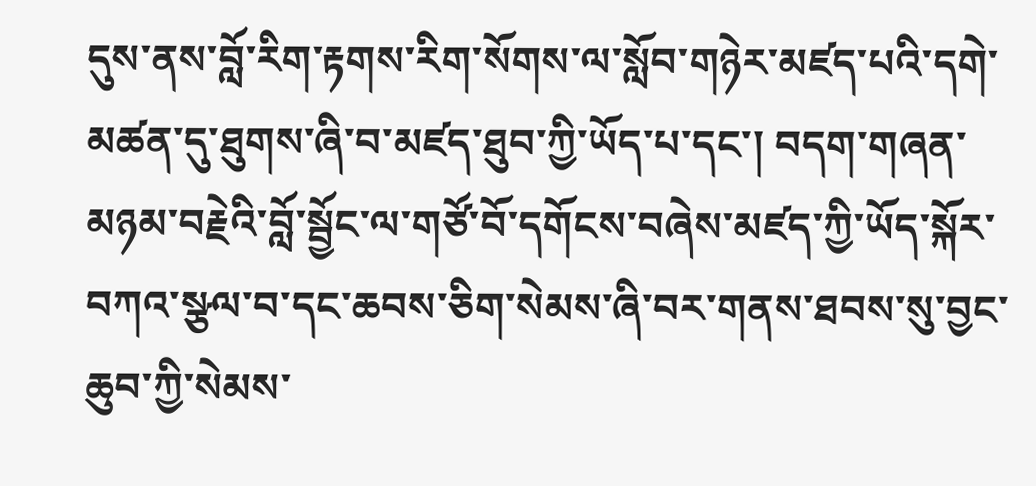དུས་ནས་བློ་རིག་རྟགས་རིག་སོགས་ལ་སློབ་གཉེར་མཛད་པའི་དགེ་མཚན་དུ་ཐུགས་ཞི་བ་མཛད་ཐུབ་ཀྱི་ཡོད་པ་དང་། བདག་གཞན་མཉམ་བརྗེའི་བློ་སྦྱོང་ལ་གཙོ་བོ་དགོངས་བཞེས་མཛད་ཀྱི་ཡོད་སྐོར་བཀའ་སྩལ་བ་དང་ཆབས་ཅིག་སེམས་ཞི་བར་གནས་ཐབས་སུ་བྱང་ཆུབ་ཀྱི་སེམས་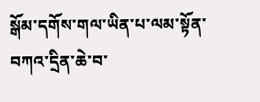སྒོམ་དགོས་གལ་ཡིན་པ་ལམ་སྟོན་བཀའ་དྲིན་ཆེ་བ་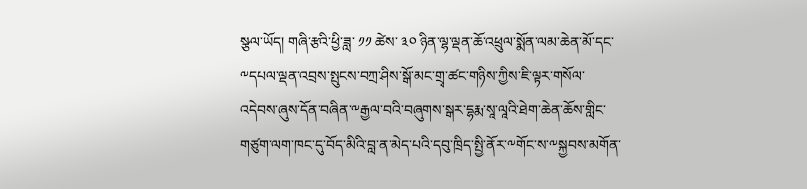སྩལ་ཡོད། གཞི་རྩའི་ཕྱི་ཟླ་ ༡༡ ཚེས་ ༣༠ ཉིན་ལྷ་ལྡན་ཆོ་འཕྲུལ་སྨོན་ལམ་ཆེན་མོ་དང་༸དཔལ་ལྡན་འབྲས་སྤུངས་བཀྲ་ཤིས་སྒོ་མང་གྲྭ་ཚང་གཉིས་ཀྱིས་ཇི་ལྟར་གསོལ་འདེབས་ཞུས་དོན་བཞིན་༸རྒྱལ་བའི་བཞུགས་སྒར་དྷརྨ་སཱ་ལཱའི་ཐེག་ཆེན་ཆོས་གླིང་གཙུག་ལག་ཁང་དུ་བོད་མིའི་བླ་ན་མེད་པའི་དབུ་ཁྲིད་སྤྱི་ནོར་༸གོང་ས་༸སྐྱབས་མགོན་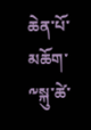ཆེན་པོ་མཆོག་༸སྐུ་ཚེ་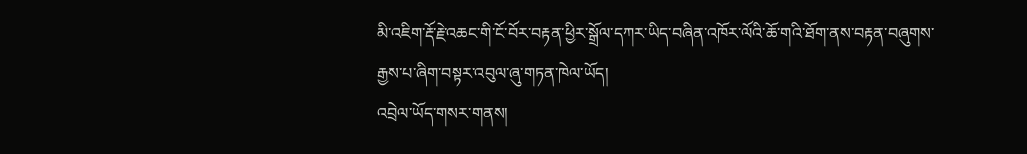མི་འཇིག་རྡོ་རྗེ་འཆང་གི་ངོ་བོར་བརྟན་ཕྱིར་སྒྲོལ་དཀར་ཡིད་བཞིན་འཁོར་ལོའི་ཆོ་གའི་ཐོག་ནས་བརྟན་བཞུགས་རྒྱས་པ་ཞིག་བསྟར་འབུལ་ཞུ་གཏན་ཁེལ་ཡོད།
འབྲེལ་ཡོད་གསར་གནས།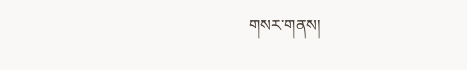གསར་གནས།